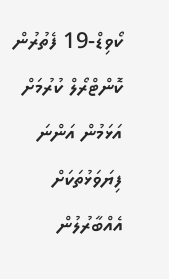ކޯވިޑް-19 ފެތުރުން ކޮންޓްރޯލް ކުރުމަށް އަޅަމުން އަންނަ ފިޔަވަޅުތަކަށް އެއްބާރުލުން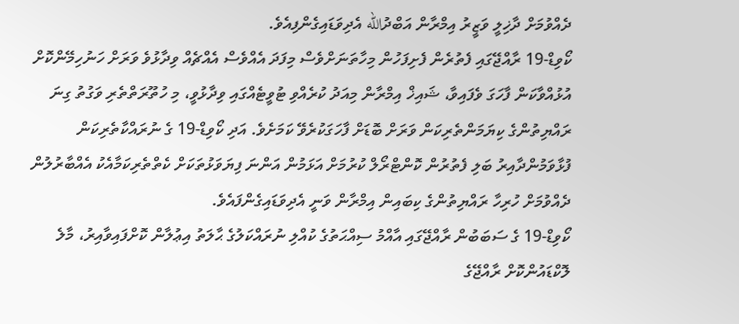ދެއްވުމަށް ދާޚިލީ ވަޒީރު އިމްރާން އަބްދުالله އެދިވަޑައިގެންފިއެވެ.
ކޯވިޑް-19 ރާއްޖޭގައި ފެތުރެން ފެށިފަހުން މިހާތަނަށްވެސް މިފަދަ އެއްވެސް އެއްޗެއް ވިދާޅުވެ ވަރަށް ހަނުހިމޭންކޮށް އުޅުއްވާކަން ފާހަގަ ވެފައިވާ، ޝައިޚް އިމްރާން މިއަދު ކުރެއްވި ޓުވީޓެއްގައި ވިދާޅުވީ، މި ހުތޫރަތްތެރި ވަގުތު ގިނަ ރައްޔިތުންގެ ކިޔަމަންތެރިކަން ވަރަށް ބޮޑަށް ފާހަގަކުރެވޭ ކަމަށެވެ. އަދި ކޯވިޑް-19 ގެ ނުރައްކާތެރިކަން ފުޅާވަމުންދާއިރު ބަލި ފެތުރުން ކޮންޓްރޯލް ކުރުމަށް އަޅަމުން އަންނަ ފިޔަވަޅުތަކަށް ކެތްތެރިކަމާއެކު އެއްބާރުލުން ދެއްވުމަށް ހުރިހާ ރައްޔިތުންގެ ކިބައިން އިމްރާން ވަނީ އެދިވަޑައިގެންފައެވެ.
ކޯވިޑް-19 ގެ ސަބަބުން ރާއްޖޭގައި އާއްމު ސިއްޙަތުގެ ކުއްލި ނުރައްކަލުގެ ޙާލަތު އިޢުލާން ކޮށްފައިވާއިރު، މާލެ ލޮކްޑައުންކޮށް ރާއްޖޭގެ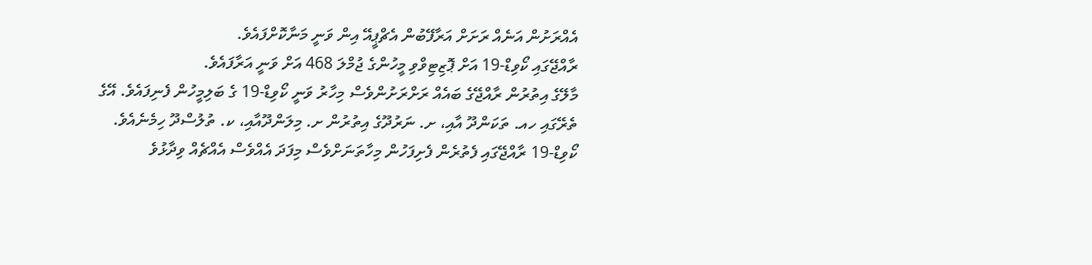އެއްރަށުން އަނެއް ރަށަށް އަރާފޭބުން އެޗްޕީއޭ އިން ވަނީ މަނާކޮށްފައެވެ.
ރާއްޖޭގައި ކޯވިޑް-19 އަށް ޕޮޒިޓިވްވި މީހުންގެ ޖުމްލަ 468 އަށް ވަނީ އަރާފައެވެ.
މާލޭގެ އިތުރުން ރާއްޖޭގެ ބައެއް ރަށްރަށުންވެސް މިހާރު ވަނީ ކޯވިޑް-19 ގެ ބަލިމީހުން ފެނިފައެވެ. އޭގެ ތެރޭގައި ހއ. ތަކަންދޫ އާއި، ށ. ނަރުދޫގެ އިތުރުން ށ. މިލަންދޫއާއި، ކ. ތުލުސްދޫ ހިމެނެއެވެ.
ކޯވިޑް-19 ރާއްޖޭގައި ފެތުރެން ފެށިފަހުން މިހާތަނަށްވެސް މިފަދަ އެއްވެސް އެއްޗެއް ވިދާޅުވެ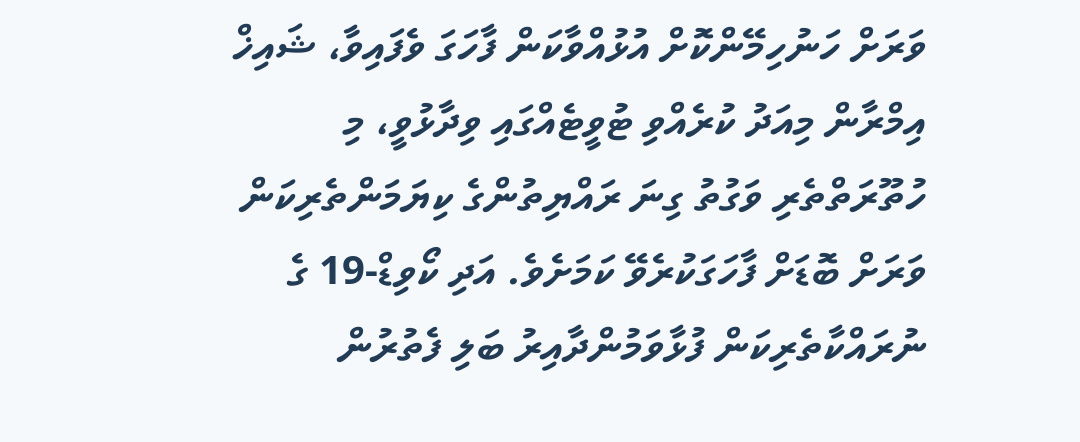ވަރަށް ހަނުހިމޭންކޮށް އުޅުއްވާކަން ފާހަގަ ވެފައިވާ، ޝައިޚް އިމްރާން މިއަދު ކުރެއްވި ޓުވީޓެއްގައި ވިދާޅުވީ، މި ހުތޫރަތްތެރި ވަގުތު ގިނަ ރައްޔިތުންގެ ކިޔަމަންތެރިކަން ވަރަށް ބޮޑަށް ފާހަގަކުރެވޭ ކަމަށެވެ. އަދި ކޯވިޑް-19 ގެ ނުރައްކާތެރިކަން ފުޅާވަމުންދާއިރު ބަލި ފެތުރުން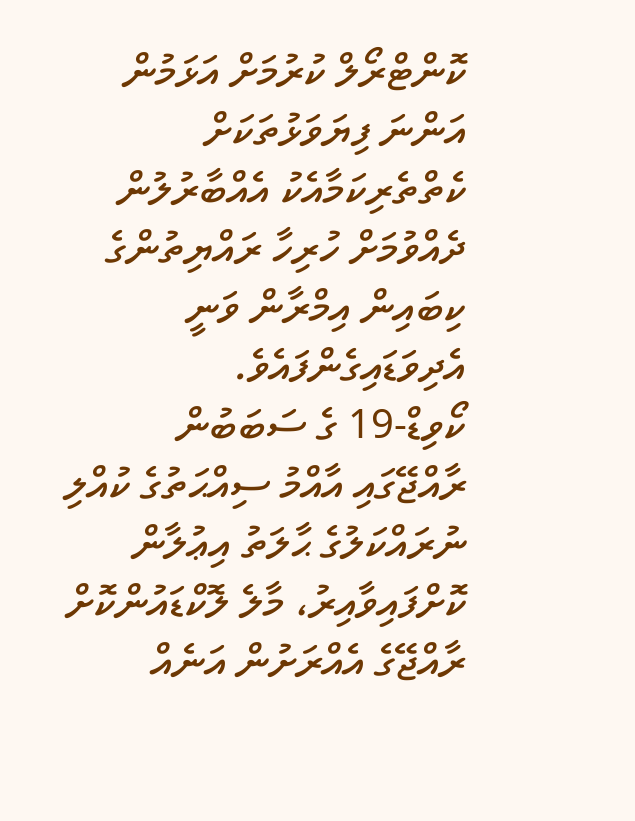ކޮންޓްރޯލް ކުރުމަށް އަޅަމުން އަންނަ ފިޔަވަޅުތަކަށް ކެތްތެރިކަމާއެކު އެއްބާރުލުން ދެއްވުމަށް ހުރިހާ ރައްޔިތުންގެ ކިބައިން އިމްރާން ވަނީ އެދިވަޑައިގެންފައެވެ.
ކޯވިޑް-19 ގެ ސަބަބުން ރާއްޖޭގައި އާއްމު ސިއްޙަތުގެ ކުއްލި ނުރައްކަލުގެ ޙާލަތު އިޢުލާން ކޮށްފައިވާއިރު، މާލެ ލޮކްޑައުންކޮށް ރާއްޖޭގެ އެއްރަށުން އަނެއް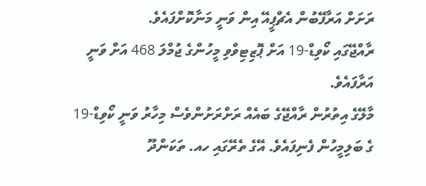ރަށަށް އަރާފޭބުން އެޗްޕީއޭ އިން ވަނީ މަނާކޮށްފައެވެ.
ރާއްޖޭގައި ކޯވިޑް-19 އަށް ޕޮޒިޓިވްވި މީހުންގެ ޖުމްލަ 468 އަށް ވަނީ އަރާފައެވެ.
މާލޭގެ އިތުރުން ރާއްޖޭގެ ބައެއް ރަށްރަށުންވެސް މިހާރު ވަނީ ކޯވިޑް-19 ގެ ބަލިމީހުން ފެނިފައެވެ. އޭގެ ތެރޭގައި ހއ. ތަކަންދޫ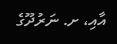އާއި، ށ. ނަރުދޫގެ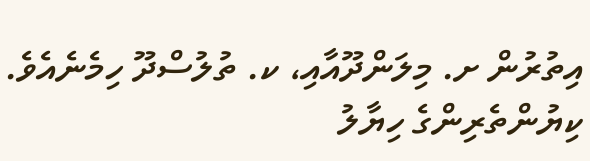އިތުރުން ށ. މިލަންދޫއާއި، ކ. ތުލުސްދޫ ހިމެނެއެވެ.
ކިޔުންތެރިންގެ ހިޔާލު